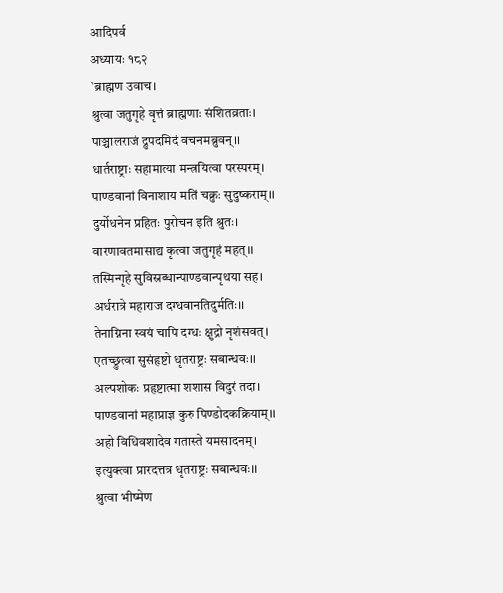आदिपर्व
अध्यायः १८२
`ब्राह्मण उवाच।
श्रुत्वा जतुगृहे वृत्तं ब्राह्मणाः संशितव्रताः।
पाञ्चालराजं द्रुपदमिदं वचनमब्रुवन्।।
धार्तराष्ट्राः सहामात्या मन्त्रयित्वा परस्परम्।
पाण्डवानां विनाशाय मतिं चक्रुः सुदुष्कराम्।।
दुर्योधनेन प्रहितः पुरोचन इति श्रुतः।
वारणावतमासाद्य कृत्वा जतुगृहं महत्।।
तस्मिन्गृहे सुविस्रब्धान्पाण्डवान्पृथया सह।
अर्धरात्रे महाराज दग्धवानतिदुर्मतिः।।
तेनाग्निना स्वयं चापि दग्धः क्षुद्रो नृशंसवत्।
एतच्छ्रुत्वा सुसंहृष्टो धृतराष्ट्रः सबान्धवः।।
अल्पशोकः प्रहृष्टात्मा शशास विदुरं तदा।
पाण्डवानां महाप्राज्ञ कुरु पिण्डोदकक्रियाम्।।
अहो विधिवशादेव गतास्ते यमसादनम्।
इत्युक्त्वा प्रारदत्तत्र धृतराष्ट्रः सबान्धवः।।
श्रुत्वा भीष्मेण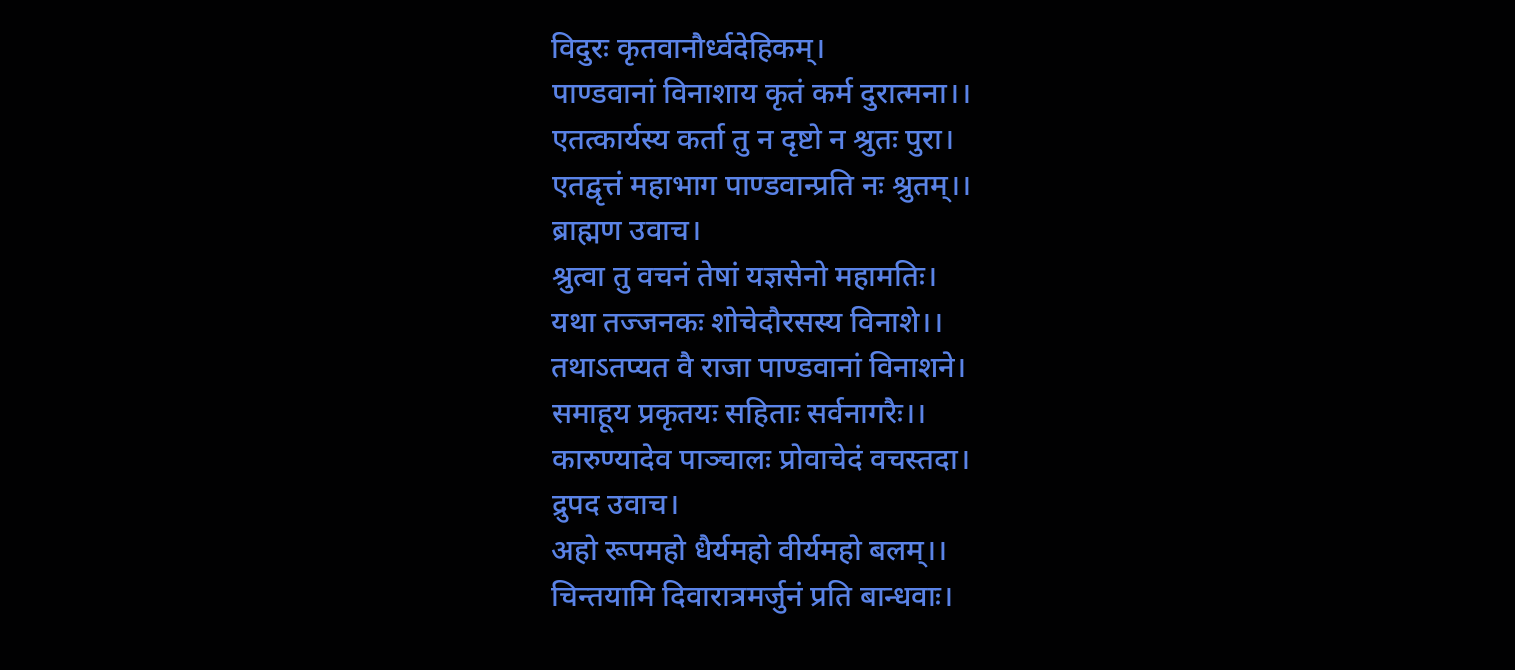विदुरः कृतवानौर्ध्वदेहिकम्।
पाण्डवानां विनाशाय कृतं कर्म दुरात्मना।।
एतत्कार्यस्य कर्ता तु न दृष्टो न श्रुतः पुरा।
एतद्वृत्तं महाभाग पाण्डवान्प्रति नः श्रुतम्।।
ब्राह्मण उवाच।
श्रुत्वा तु वचनं तेषां यज्ञसेनो महामतिः।
यथा तज्जनकः शोचेदौरसस्य विनाशे।।
तथाऽतप्यत वै राजा पाण्डवानां विनाशने।
समाहूय प्रकृतयः सहिताः सर्वनागरैः।।
कारुण्यादेव पाञ्चालः प्रोवाचेदं वचस्तदा।
द्रुपद उवाच।
अहो रूपमहो धैर्यमहो वीर्यमहो बलम्।।
चिन्तयामि दिवारात्रमर्जुनं प्रति बान्धवाः।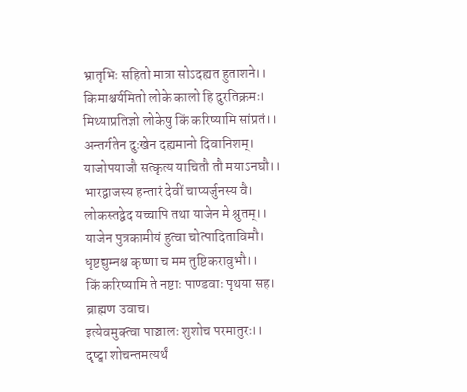भ्रातृभिः सहितो मात्रा सोऽदह्यत हुताशने।।
किमाश्चर्यमितो लोके कालो हि दुरतिक्रमः।
मिथ्याप्रतिज्ञो लोकेषु किं करिष्यामि सांप्रतं।।
अन्तर्गतेन दुःखेन दह्यमानो दिवानिशम्।
याजोपयाजौ सत्कृत्य याचितौ तौ मयाऽनघौ।।
भारद्वाजस्य हन्तारं देवीं चाप्यर्जुनस्य वै।
लोकस्तद्वेद यच्चापि तथा याजेन मे श्रुतम्।।
याजेन पुत्रकामीयं हुत्वा चोत्पादिताविमौ।
धृष्टद्युम्नश्च कृष्णा च मम तुष्टिकरावुभौ।।
किं करिष्यामि ते नष्टाः पाण्डवाः पृथया सह।
ब्राह्मण उवाच।
इत्येवमुक्त्वा पाञ्चालः शुशोच परमातुरः।।
दृष्ट्वा शोचन्तमत्यर्थं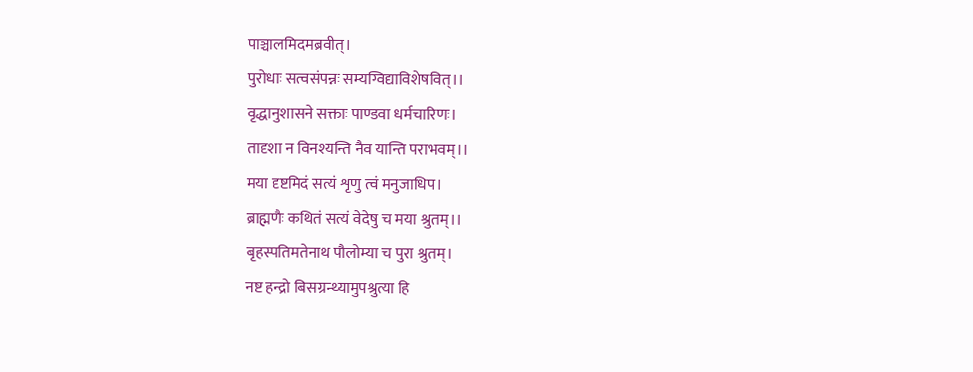पाञ्चालमिदमब्रवीत्।
पुरोधाः सत्वसंपन्नः सम्यग्विद्याविशेषवित्।।
वृद्धानुशासने सक्ताः पाण्डवा धर्मचारिणः।
तादृशा न विनश्यन्ति नैव यान्ति पराभवम्।।
मया दृष्टमिदं सत्यं शृणु त्वं मनुजाधिप।
ब्राह्मणैः कथितं सत्यं वेदेषु च मया श्रुतम्।।
बृहस्पतिमतेनाथ पौलोम्या च पुरा श्रुतम्।
नष्ट हन्द्रो बिसग्रन्थ्यामुपश्रुत्या हि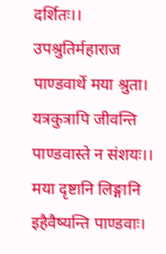दर्शितः।।
उपश्रुतिर्महाराज पाण्डवार्थे मया श्रुता।
यत्रकुत्रापि जीवन्ति पाण्डवास्ते न संशयः।।
मया दृष्टानि लिङ्गानि इहैवैष्यन्ति पाण्डवाः।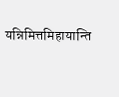यन्निमित्तमिहायान्ति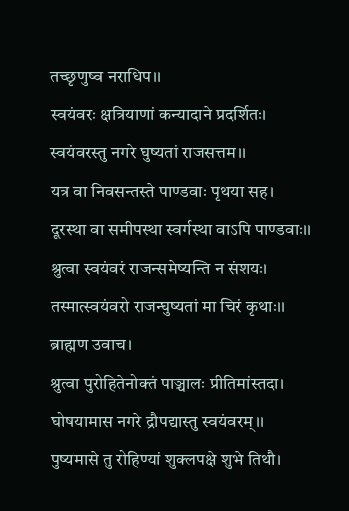तच्छृणुष्व नराधिप।।
स्वयंवरः क्षत्रियाणां कन्यादाने प्रदर्शितः।
स्वयंवरस्तु नगरे घुष्यतां राजसत्तम।।
यत्र वा निवसन्तस्ते पाण्डवाः पृथया सह।
दूरस्था वा समीपस्था स्वर्गस्था वाऽपि पाण्डवाः।।
श्रुत्वा स्वयंवरं राजन्समेष्यन्ति न संशयः।
तस्मात्स्वयंवरो राजन्घुष्यतां मा चिरं कृथाः।।
ब्राह्मण उवाच।
श्रुत्वा पुरोहितेनोक्तं पाञ्चालः प्रीतिमांस्तदा।
घोषयामास नगरे द्रौपद्यास्तु स्वयंवरम्।।
पुष्यमासे तु रोहिण्यां शुक्लपक्षे शुभे तिथौ।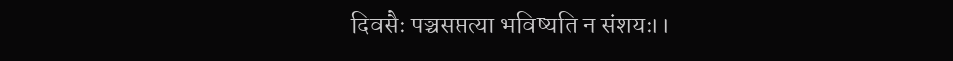दिवसैः पञ्चसप्तत्या भविष्यति न संशयः।।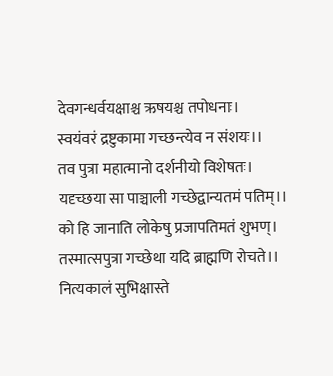देवगन्धर्वयक्षाश्च ऋषयश्च तपोधनाः।
स्वयंवरं द्रष्टुकामा गच्छन्त्येव न संशयः।।
तव पुत्रा महात्मानो दर्शनीयो विशेषतः।
यदृच्छया सा पाञ्चाली गच्छेद्वान्यतमं पतिम्।।
को हि जानाति लोकेषु प्रजापतिमतं शुभण्।
तस्मात्सपुत्रा गच्छेथा यदि ब्राह्मणि रोचते।।
नित्यकालं सुभिक्षास्ते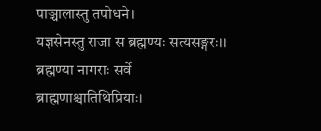पाञ्चालास्तु तपोधने।
यज्ञसेनस्तु राजा स ब्रह्मण्यः सत्यसङ्गरः।।
ब्रह्मण्या नागराः सर्वे ब्राह्मणाश्चातिथिप्रियाः।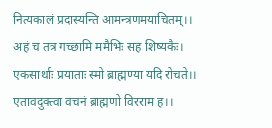नित्यकालं प्रदास्यन्ति आमन्त्रणमयाचितम्।।
अहं च तत्र गच्छामि ममैभिः सह शिष्यकैः।
एकसार्थाः प्रयाताः स्मो ब्राह्मण्या यदि रोचते।।
एतावदुक्त्वा वचनं ब्राह्मणो विरराम ह।।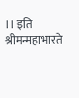।। इति श्रीमन्महाभारते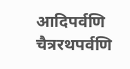आदिपर्वणि
चैत्ररथपर्वणि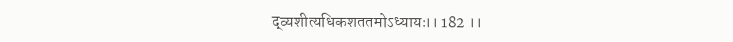द्व्यशीत्यधिकशततमोऽध्यायः।। 182 ।।